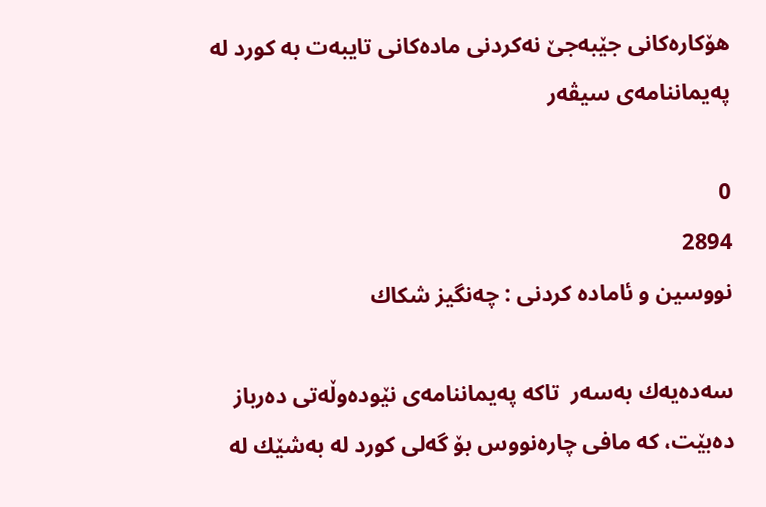هۆكاره‌كانی جێبه‌جێ نه‌كردنی مادەکانی تایبەت بە کورد لە په‌یماننامه‌ی سیڤه‌ر

0
2894
نووسین و ئاماده‌ كردنی : چه‌نگیز شكاك

سه‌ده‌یه‌ك به‌سه‌ر  تاكه‌ په‌یماننامه‌ی نێوده‌وڵه‌تی ده‌رباز ده‌بێت، كه مافی چاره‌نووس بۆ گه‌لی كورد له‌ به‌شێك له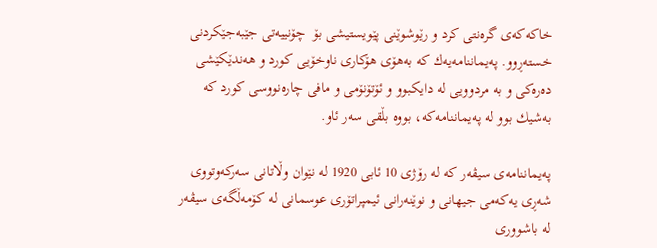خاكه‌كه‌ی گره‌نتی كرد و رێوشوێنی پێویستیشی بۆ  چۆنییه‌تی جێبه‌جێكردنی خستەڕوو. په‌یماننامه‌یه‌ك كه‌ به‌هۆی هۆكاری ناوخۆیی کورد و هەندێکێشی دەرەکی و‌ به‌ مردوویی له‌ دایكبوو و ئۆتۆنۆمی و مافی چاره‌نووسی كورد كه‌ به‌شیك بوو له په‌یماننامه‌كه‌، بووە‌ بڵقی سه‌ر ئاو.

په‌یماننامه‌ی سیڤه‌ر كه له‌ رۆژی 10 ئابی 1920 له‌ نێوان وڵاتانی سه‌ركه‌وتووی شه‌ڕی یه‌كه‌می جیهانی و نوێنه‌رانی ئیمپراتۆری عوسمانی له‌ كۆمه‌ڵگه‌ی سیڤه‌ر له‌ باشووری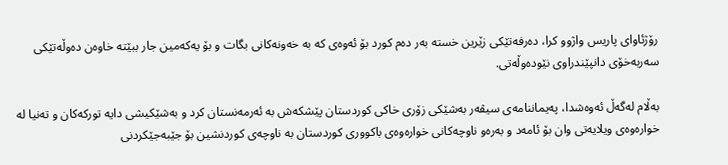رۆژئاوای پاریس واژوو كرا، ده‌رفه‌تێكی زێرین خسته‌ به‌ر ده‌م كورد بۆ ئه‌وه‌ی كه به‌ خه‌ونه‌كانی بگات و بۆ یه‌كه‌مین جار ببێته‌ خاوه‌ن ده‌وڵه‌تێكی سه‌ربه‌خۆی دانپێندراوی نێوده‌وڵه‌تی.

بەڵام لەگەڵ ئەوەشدا، په‌یماننامه‌ی سیڤه‌ر به‌شێكی زۆری خاكی كوردستان پێشكه‌ش به‌ ئه‌رمه‌نستان كرد و به‌شێكیشی دایه‌ توركه‌كان و تەنیا له‌ خواره‌وه‌ی ویلایه‌تی وان بۆ ئامه‌د و بەرەو ناوچەکانی خوارەوەی باکووری کوردستان بە ناوچەی کوردنشین بۆ جێبەجێکردنی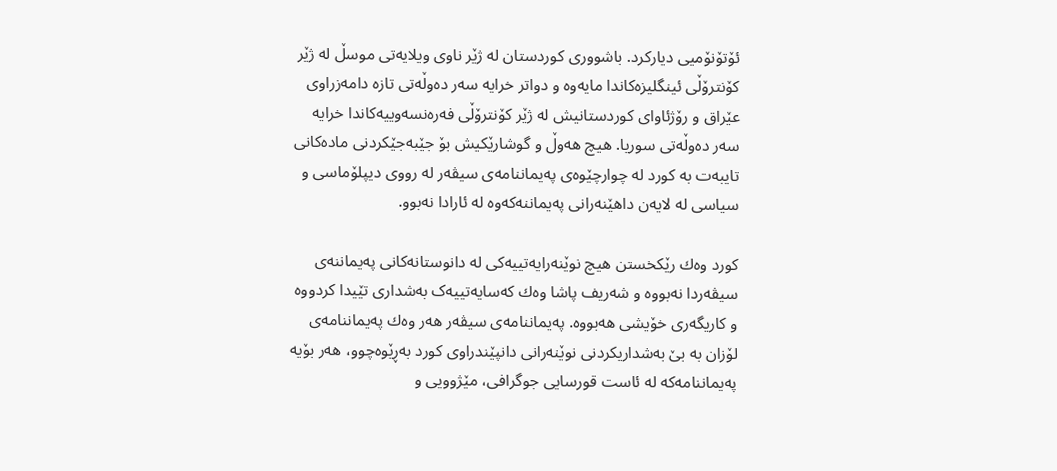ئۆتۆنۆمیی دیارکرد. باشووری کوردستان لە ژێر ناوی ویلایەتی موسڵ لە ژێر کۆنترۆڵی ئینگلیزەکاندا مایەوە و دواتر خرایە سەر دەوڵەتی تازە دامەزراوی عێراق و رۆژئاوای کوردستانیش لە ژێر کۆنترۆڵی فەرەنسەوییەکاندا خرایە سەر دەوڵەتی سوریا. هیچ هەوڵ و گوشارێکیش بۆ جێبەجێکردنی مادەکانی تایبەت بە کورد لە چوارچێوەی پەیماننامەی سیڤەر لە رووی دیپلۆماسی و سیاسی لە لایەن داهێنەرانی پەیماننەکەوە لە ئارادا نەبوو.

كورد وه‌ك رێكخستن هیچ نوێنه‌رایه‌تییه‌كی له‌ دانوستانه‌كانی په‌یماننه‌ی سیڤه‌ردا نه‌بووه‌ و شه‌ریف پاشا وه‌ك كه‌سایه‌تییەک به‌شداری تێیدا كردووه و كاریگه‌ری خۆیشی هه‌بووه‌. په‌یماننامه‌ی سیڤه‌ر هه‌ر وه‌ك په‌یماننامه‌ی لۆزان به‌ بێ به‌شداریكردنی نوێنه‌رانی دانپێندراوی كورد به‌ڕێوه‌چوو، هه‌ر بۆیه‌ په‌یماننامه‌كه‌ له‌ ئاست قورسایی جوگرافی، مێژوویی و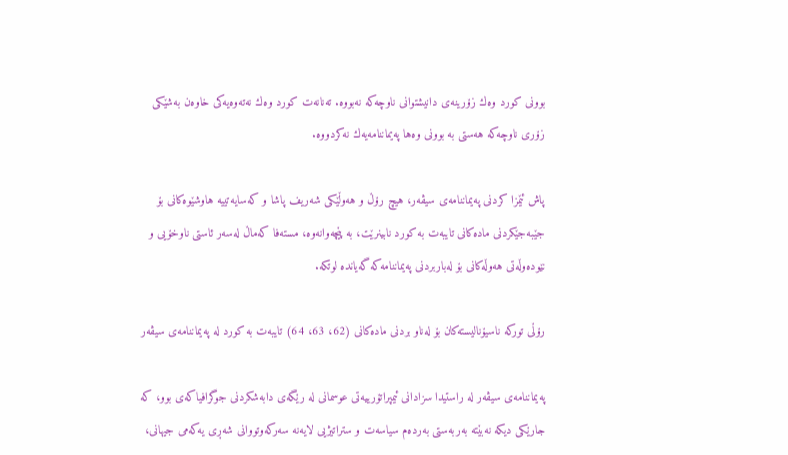بوونی كورد وه‌ك زۆرینه‌ی دانیشتوانی ناوچه‌كه‌‌ نه‌بووه‌. ته‌نانه‌ت كورد وه‌ك نه‌ته‌وه‌یه‌كی خاوەن بەشێکی زۆری ناوچەکە هه‌ستی به‌ بوونی وه‌ها په‌یماننامه‌یه‌ك نه‌كردووه.

پاش ئێمزا كردنی په‌یماننامه‌ی سیڤه‌ر، هیچ رۆڵ و هه‌وڵێكی شه‌ریف پاشا و كه‌سایه‌تییه‌ هاوشێوه‌كانی بۆ جێبه‌جێكردنی ماده‌كانی تایبه‌ت به‌ كورد نابینرێت، به‌ پێچه‌وانه‌وه‌، مسته‌فا كه‌ماڵ له‌سه‌ر ئاستی ناوخۆیی و نێوده‌وڵه‌تی هه‌وڵه‌كانی بۆ له‌باربردنی په‌یماننامه‌كه‌ گه‌یانده‌ لوتكه‌.

رۆڵی توركه‌ ناسیۆنالیسته‌كان بۆ له‌ناو بردنی ماده‌كانی (62، 63، 64) تایبه‌ت به كورد له‌ په‌یماننامه‌ی سیڤه‌ر

په‌یماننامه‌ی سیڤه‌ر له‌ راستیدا سزادانی ئیمپراتۆرییه‌تی عوسمانی له‌ رێگه‌ی دابه‌شكردنی جوگرافیاكه‌ی بوو، كه‌ جارێكی دیكه‌ نه‌بێته‌ به‌ربه‌ستی به‌رده‌م سیاسه‌ت و ستراتیژیی لایه‌نه‌ سه‌ركه‌وتووانی شه‌ڕی یه‌كه‌می جیهانی،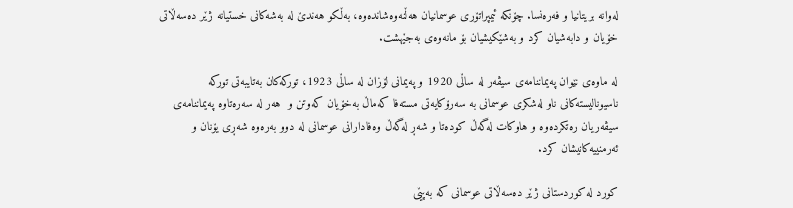له‌وانه‌ بریتانیا و فه‌ره‌نسا. چۆنكه ئیمپراتۆری عوسمانیان هه‌ڵنه‌وه‌شانده‌وه‌، به‌ڵكو هه‌ندێ له‌ به‌شه‌كانی خستیانه‌ ژێر ده‌سه‌ڵاتی خۆیان و دابەشیان کرد و به‌شێكیشیان بۆ مانه‌وه‌ی به‌جێهشت.

له‌ ماوه‌ی نێوان په‌یماننامه‌ی سیڤه‌ر له‌ ساڵی 1920 و په‌یمانی لۆزان له‌ ساڵی 1923، توركه‌كان به‌تایبه‌تی توركه ناسیونالیسته‌كانی ناو له‌شكری عوسمانی به‌ سه‌رۆكایه‌تی مسته‌فا كه‌ماڵ به‌خۆیان كه‌وتن و  هه‌ر له‌ سه‌ره‌تاوه‌ په‌یماننامه‌ی سیڤه‌ریان ره‌تكرده‌وه‌ و هاوكات له‌گه‌ڵ كوده‌تا و شه‌ڕ له‌گه‌ڵ وه‌فادارانی عوسمانی له‌ دوو به‌ره‌وه‌ شه‌ڕی یۆنان و ئه‌رمنییه‌كانیشان كرد.

كورد له كوردستانی ژێر ده‌سه‌ڵاتی عوسمانی كه به‌پێی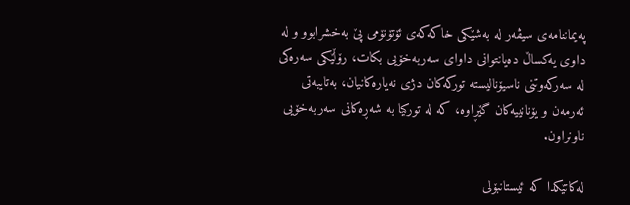په‌یماننامه‌ی سیڤه‌ر له‌ به‌شێكی خاكه‌كه‌ی ئۆتۆنۆمی پێ به‌خشرابوو و له‌ داوی یه‌كساڵ ده‌یانتوانی داوای سه‌ربه‌خۆیی بكات، رۆڵێكی سه‌ره‌كی له‌ سه‌ركه‌وتنی ناسیۆنالیسته‌ توركه‌كان دژی نه‌یاره‌كانیان، به‌تایبه‌تی ئه‌رمه‌ن و یۆنانییه‌كان گێڕاوه‌، كه‌ لە تورکیا به‌ شه‌ڕه‌كانی سه‌ربه‌خۆیی ناونراون.

له‌كاتێكدا كه ئیستانبۆلی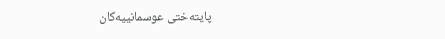پایته‌ختی عوسمانییه‌كان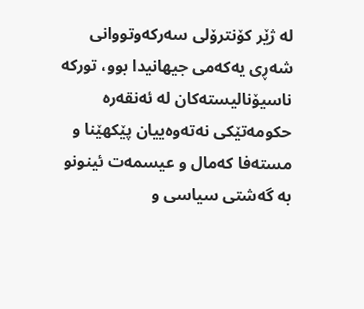له‌ ژێر كۆنترۆلی سه‌ركه‌وتووانی شه‌ڕی یه‌كه‌می جیهانیدا بوو، توركه‌ ناسیۆنالیسته‌كان له‌ ئه‌نقه‌ره‌ حكومه‌تێكی نه‌ته‌وه‌ییان پێكهێنا و مسته‌فا كه‌مال و عیسمه‌ت ئینونو  به‌ گه‌شتی سیاسی و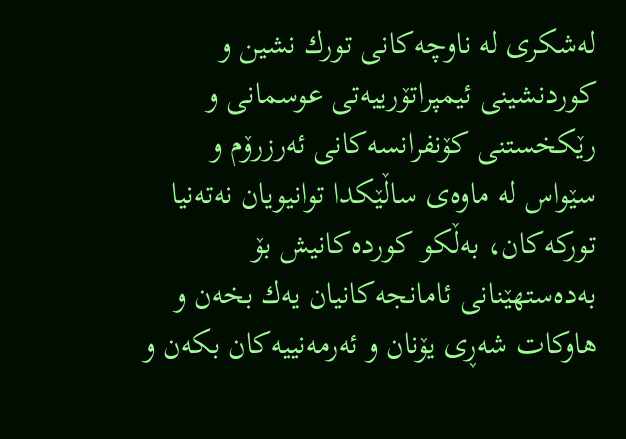له‌شكری له‌ ناوچه‌کانی تورك نشین و كوردنشینی ئیمپراتۆرییه‌تی عوسمانی و رێكخستنی كۆنفرانسه‌كانی ئه‌رزرۆم و سێواس لە ماوەی ساڵێکدا توانیویان نه‌ته‌نیا توركه‌كان، به‌ڵكو كورده‌كانیش بۆ به‌ده‌ستهێنانی ئامانجه‌كانیان یه‌ك بخه‌ن و هاوكات شه‌ڕی یۆنان و ئه‌رمه‌نییه‌كان بكه‌ن و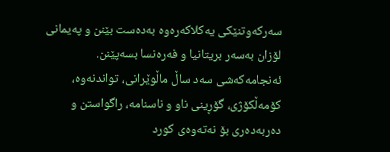سه‌ركه‌وتنێكی یه‌كلاكه‌ره‌وه‌ به‌ده‌ست بێنن و په‌یمانی لۆزان به‌سه‌ر بریتانیا و فەره‌نسا بسه‌پێنن. ئەنجامەکەشی سەد ساڵ ماڵوێرانی، تواندنەوە، کۆمەڵکۆژی، گۆڕینی ناو و ناسنامە، راگواستن و دەربەدەری بۆ نەتەوەی کورد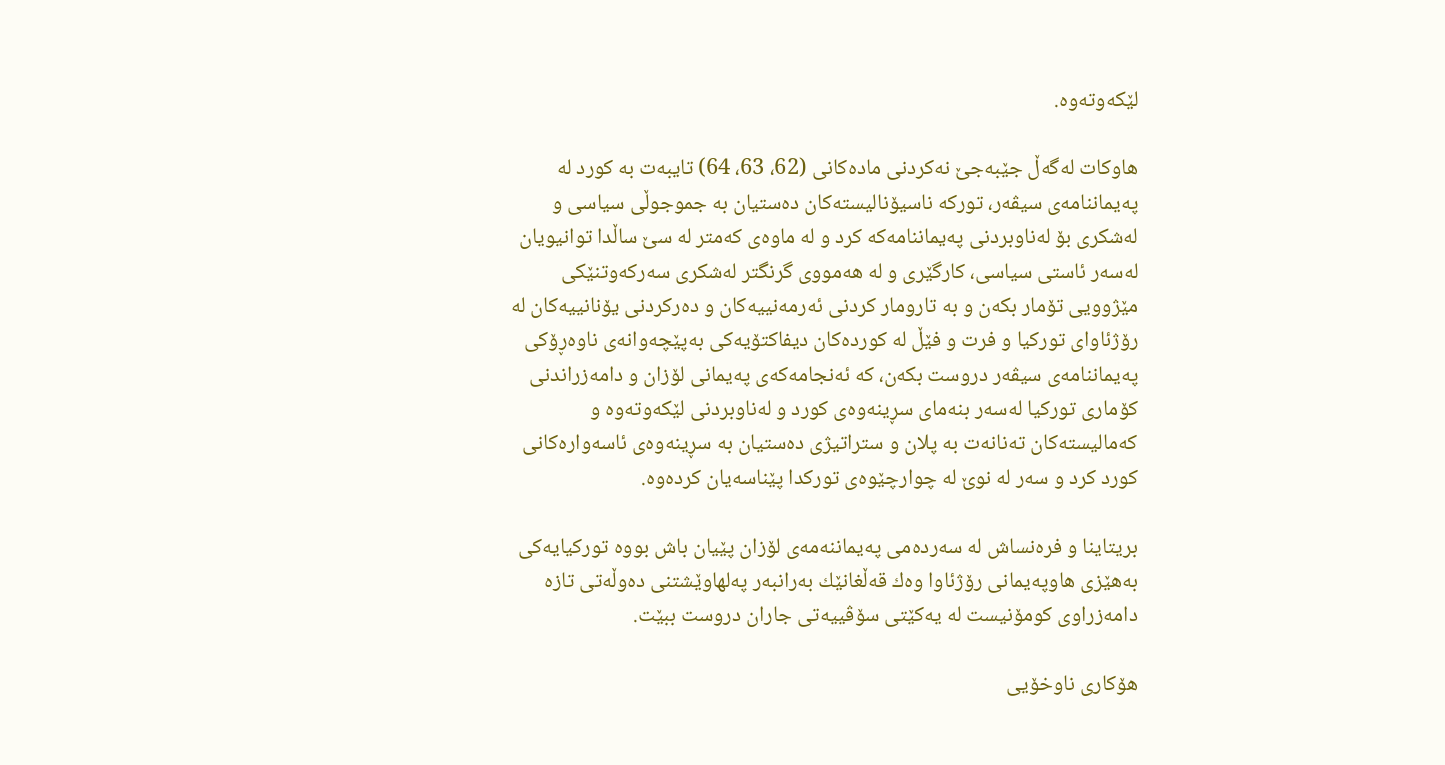لێکەوتەوە.

هاوكات له‌گه‌ڵ جێبه‌جێ نه‌كردنی ماده‌کانی (62، 63، 64) تایبەت بە کورد لە په‌یماننامەی سیڤەر، توركه‌ ناسیۆنالیسته‌كان ده‌ستیان به‌ جموجوڵی سیاسی و له‌شكری بۆ له‌ناوبردنی په‌یماننامه‌كه‌ كرد و له‌ ماوه‌ی كه‌متر له‌ سێ ساڵدا توانیویان له‌سه‌ر ئاستی سیاسی، كارگێری و له‌ هه‌مووی گرنگتر له‌شكری سه‌ركه‌وتنێكی مێژوویی تۆمار بكه‌ن و به‌ تارومار كردنی ئه‌رمه‌نییه‌كان و ده‌ركردنی یۆنانییه‌كان له‌ رۆژئاوای توركیا و فرت و فێڵ له‌ كورده‌كان دیفاكتۆیه‌كی به‌پێچه‌وانه‌ی ناوه‌ڕۆكی په‌یماننامه‌ی سیڤه‌ر دروست بكه‌ن، كه ئه‌نجامه‌كه‌ی په‌یمانی لۆزان و دامه‌زراندنی كۆماری توركیا لەسەر بنەمای سڕینەوەی کورد و لەناوبردنی لێكه‌وته‌وه‌ و کەمالیستەکان تەنانەت بە پلان و ستراتیژی دەستیان بە سڕینەوەی ئاسەوارەکانی کورد کرد و سەر لە نوێ لە چوارچێوەی تورکدا پێناسەیان کردەوە.

بریتاینا و فره‌نساش لە سەردەمی پەیماننەمەی لۆزان پێیان باش بووه توركیایه‌كی به‌هێزی هاوپه‌یمانی رۆژئاوا وه‌ك قه‌ڵغانێك به‌رانبه‌ر په‌لهاوێشتنی ده‌وڵه‌تی تازه‌ دامه‌زراوی كومۆنیست له‌ یه‌كێتی سۆڤییه‌تی جاران دروست ببێت.

هۆكاری ناوخۆیی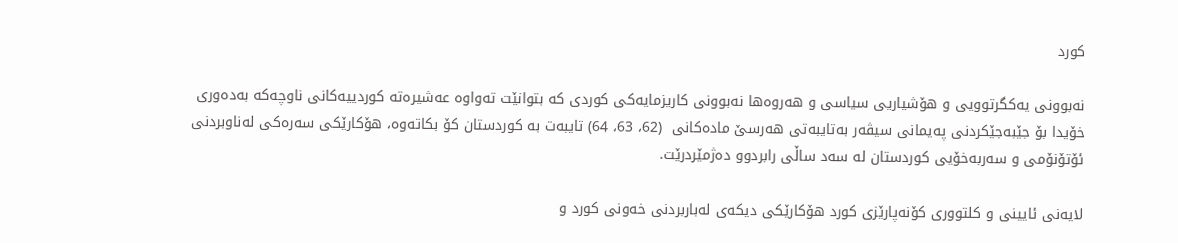كورد

نه‌بوونی یه‌كگرتوویی و هۆشیاریی سیاسی و هه‌روه‌ها نه‌بوونی كاریزمایه‌كی كوردی كه‌ بتوانێت ته‌واوه‌ عه‌شیره‌ته‌ كوردییه‌كانی ناوچه‌كه‌ به‌ده‌وری خۆیدا بۆ جێبه‌جێكردنی په‌یمانی سیڤه‌ر به‌تایبه‌تی هەرسێ ماده‌كانی  (62، 63، 64) تایبه‌ت به‌ كوردستان كۆ بكاته‌وه‌، هۆكارێكی سه‌ره‌كی له‌ناوبردنی ئۆتۆنۆمی و سه‌ربه‌خۆیی كوردستان له‌ سه‌د ساڵی رابردوو ده‌ژمێردرێت.

لایه‌نی ئایینی و كلتووری كۆنه‌پارێزی كورد هۆكارێكی دیكه‌ی له‌باربردنی خه‌ونی كورد و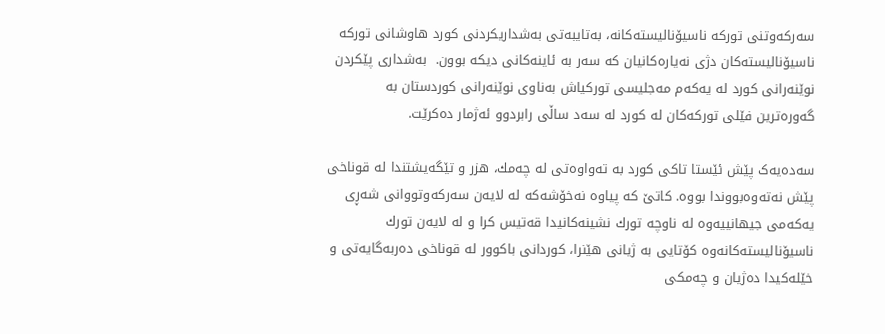سه‌ركه‌وتنی توركه‌ ناسیۆنالیسته‌كانه‌، به‌تایبه‌تی به‌شداریكردنی كورد هاوشانی توركه‌ ناسیۆنالیسته‌كان دژی نه‌یاره‌كانیان کە سەر بە ئاینەکانی دیکە بوون.  به‌شداری پێكردن نوێنه‌رانی كورد له‌ یەکەم مه‌جلیسی توركیاش به‌ناوی نوێنه‌رانی كوردستان به‌ گه‌وره‌ترین فێلی توركه‌كان له‌ كورد له‌ سه‌د ساڵی رابردوو ئه‌ژمار ده‌كرێت.

سه‌ده‌یه‌ک پێش ئێستا تاكی كورد به‌ ته‌واوه‌تی له‌ چه‌مك، هزر و تێگه‌یشتندا له‌ قوناخی پێش نه‌ته‌وه‌بووندا بووه‌. كاتێ كه‌ پیاوه‌ نه‌خۆشه‌كه‌ له‌ لایه‌ن سه‌ركه‌وتووانی شه‌ڕی یه‌كه‌می جیهانییه‌وه‌ له‌ ناوچه‌ تورك نشینه‌كانیدا قه‌تیس كرا و له‌ لایه‌ن تورك ناسیۆنالیسته‌كانه‌وه‌ كۆتایی به‌ ژیانی هێنرا، كوردانی باكوور له‌ قوناخی ده‌ربه‌گایه‌تی و خێله‌كیدا ده‌ژیان و چه‌مكی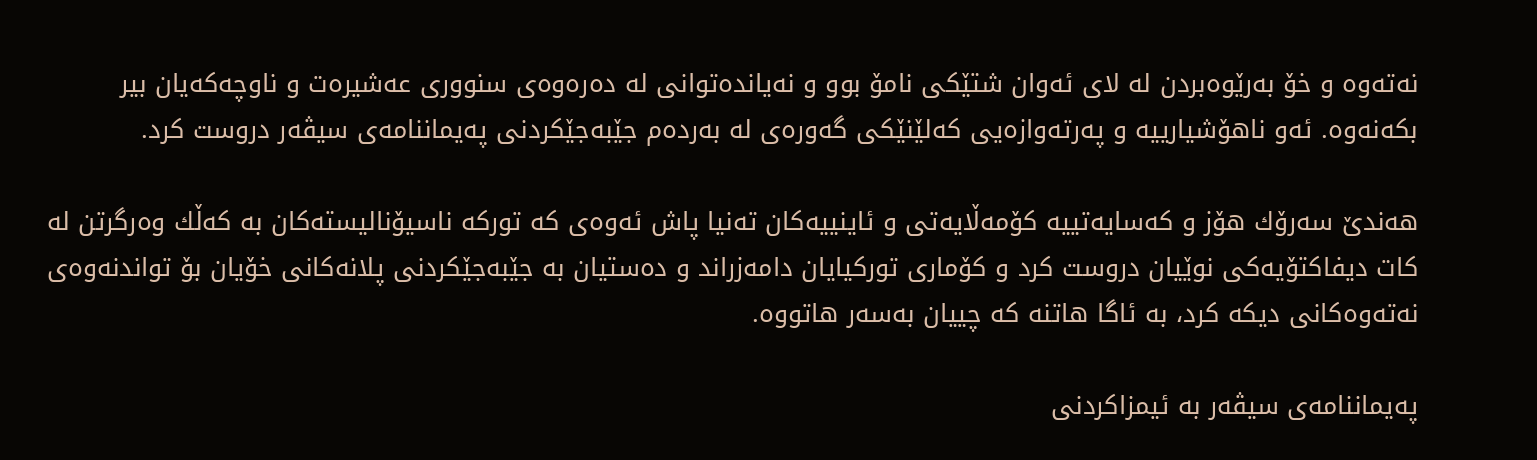نه‌ته‌وه‌ و خۆ به‌رێوه‌بردن له‌ لای ئه‌وان شتێكی نامۆ بوو و نه‌یانده‌توانی له‌ ده‌ره‌وه‌ی سنووری عه‌شیره‌ت و ناوچه‌كه‌یان بیر بكه‌نه‌وه‌. ئه‌و ناهۆشیارییه‌ و په‌رته‌وازه‌یی كه‌لێنێكی گه‌وره‌ی له‌ به‌رده‌م جێبه‌جێكردنی په‌یماننامه‌ی سیڤه‌ر دروست كرد.

هه‌ندێ سه‌رۆك هۆز و كه‌سایه‌تییه‌ كۆمه‌ڵایه‌تی و ئاینییه‌كان ته‌نیا پاش ئه‌وه‌ی كه توركه‌ ناسیۆنالیسته‌كان به‌ كه‌ڵك وه‌رگرتن له‌ كات دیفاكتۆیه‌كی نوێیان دروست كرد و كۆماری توركیایان دامه‌زراند و ده‌ستیان به‌ جێبه‌جێكردنی پلانه‌كانی خۆیان بۆ تواندنه‌وه‌ی نه‌ته‌وه‌كانی دیكه‌ كرد، به‌ ئاگا هاتنه‌ كه چییان به‌سه‌ر هاتووه‌.

په‌یماننامه‌ی سیڤه‌ر به ئیمزاكردنی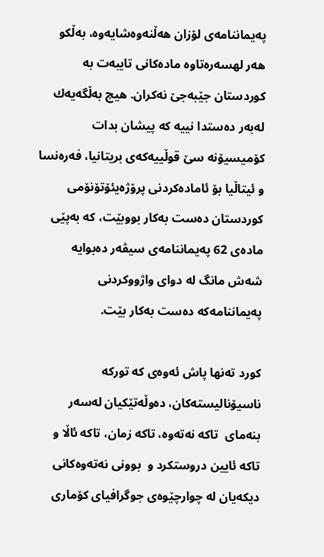په‌یماننامه‌ی لۆزان هه‌ڵنه‌وه‌شایه‌وه‌، به‌ڵكو هه‌ر لهسه‌ره‌تاوه‌ ماده‌كانی تایبه‌ت به‌ كوردستان جێبه‌جێ نه‌كران. هیچ به‌ڵگه‌یه‌ك له‌به‌ر ده‌ستدا نییه‌ كه پیشان بدات كۆمیسیۆنه‌ سێ قوڵییه‌كه‌ی بریتانیا، فه‌ره‌نسا و ئیتاڵیا بۆ ئاماده‌كردنی پرۆژه‌یئۆتۆنۆمی كوردستان ده‌ست به‌كار بووبێت، كه به‌پێی ماده‌ی 62 په‌یماننامه‌ی سیڤه‌ر ده‌بوایه‌ شه‌ش مانگ له‌ دوای واژووكردنی په‌یماننامه‌كه‌ ده‌ست به‌كار بێت.

كورد ته‌نها پاش ئه‌وه‌ی كه توركه‌ ناسیۆنالیسته‌كان، ده‌وڵه‌تێكیان له‌سه‌ر بنه‌مای  تاكه‌ نه‌ته‌وه‌، تاكه‌ زمان، تاكه‌ ئاڵا و تاكه‌ ئایین دروستكرد و  بوونی نه‌ته‌وه‌كانی دیكه‌یان له‌ چوارچێوه‌ی جوگرافیای كۆماری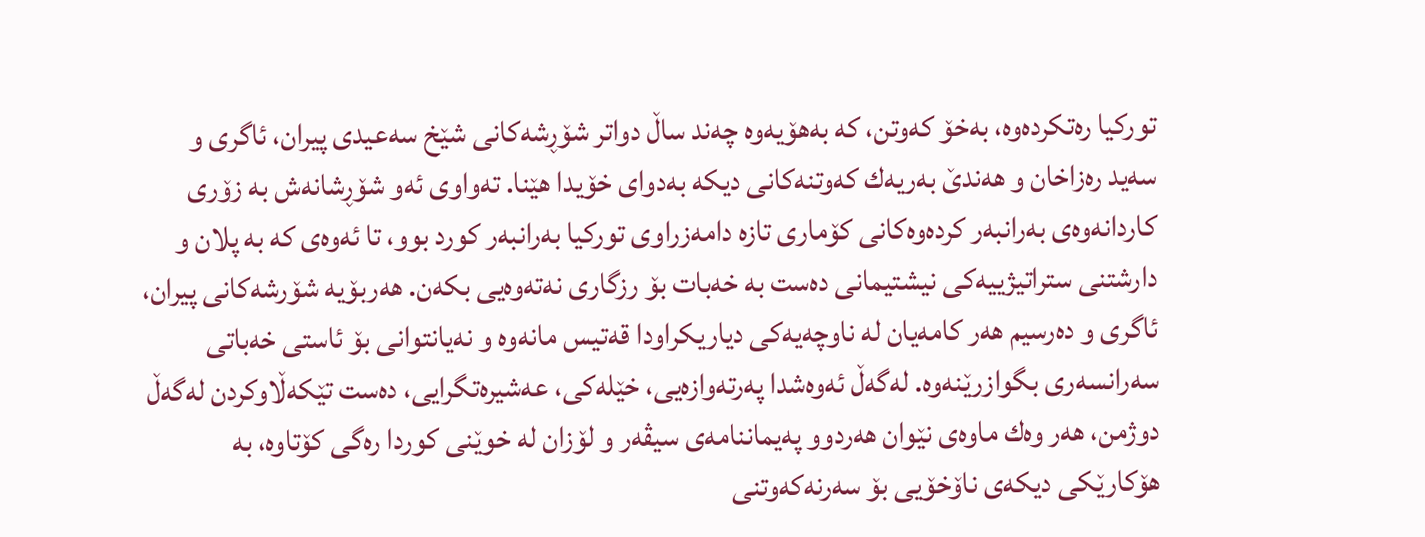توركیا ره‌تكرده‌وه‌، به‌خۆ كه‌وتن، كه بەهۆیەوە چه‌ند ساڵ دواتر‌ شۆڕشه‌كانی شێخ سه‌عیدی پیران، ئاگری و سه‌ید ره‌زاخان و هه‌ندێ به‌ریه‌ك كه‌وتنه‌كانی دیكه‌ به‌دوای خۆیدا هێنا‌. ته‌واوی ئه‌و شۆڕشانه‌ش به‌ زۆری كاردانه‌وه‌ی به‌رانبه‌ر كرده‌وه‌كانی كۆماری تازه‌ دامه‌زراوی توركیا به‌رانبه‌ر كورد بوو، تا ئه‌وه‌ی كه به‌ پلان و دارشتنی ستراتیژییه‌كی نیشتیمانی ده‌ست به‌ خه‌بات بۆ رزگاری نه‌ته‌وه‌یی بكه‌ن. هه‌ربۆیه‌ شۆرشه‌كانی پیران، ئاگری و ده‌رسیم هه‌ر كامه‌یان له‌ ناوچه‌یه‌كی دیاریكراودا قه‌تیس مانه‌وه‌ و نه‌یانتوانی بۆ ئاستی خه‌باتی سه‌رانسه‌ری بگوازرێنه‌وه‌. له‌گه‌ڵ ئه‌وه‌شدا په‌رته‌وازه‌یی، خێلەکی، عه‌شیره‌تگرایی، ده‌ست تێكه‌ڵاوكردن له‌گه‌ڵ دوژمن، هه‌ر وه‌ك ماوه‌ی نێوان هه‌ردوو په‌یماننامه‌ی سیڤه‌ر و لۆزان له‌ خوێنی كوردا ره‌گی كۆتاوه‌، به هۆكارێكی دیكه‌ی ناۆخۆیی بۆ سه‌رنه‌كه‌وتنی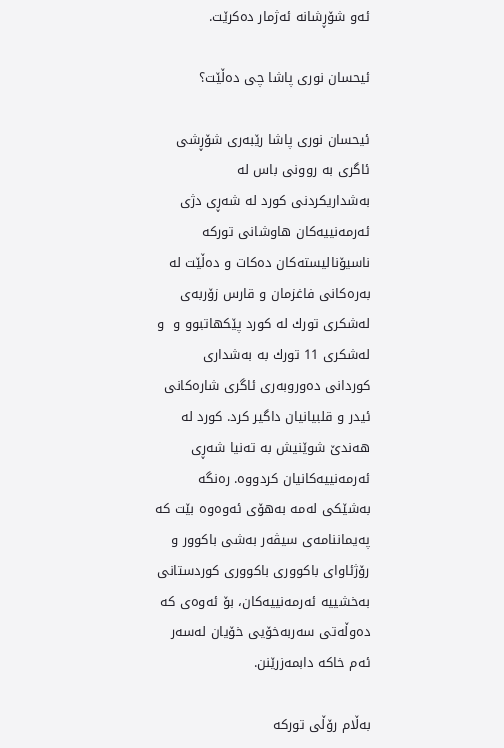ئه‌و شۆڕشانه‌ ئه‌ژمار ده‌كرێت.

ئیحسان نوری پاشا چی ده‌ڵێت؟

ئیحسان نوری پاشا رێبه‌ری شۆڕشی ئاگری به‌ روونی باس له‌ به‌شداریكردنی كورد له‌ شه‌ڕی دژی ئه‌رمه‌نییه‌كان هاوشانی توركه‌ ناسیۆنالیسته‌كان ده‌كات و ده‌ڵێت له‌ به‌ره‌كانی فاغزمان و قارس زۆربه‌ی له‌شكری تورك له‌ كورد پێكهاتبوو و  و له‌شكری 11 تورك به‌ به‌شداری كوردانی ده‌وروبه‌ری ئاگری شاره‌كانی ئیدر و قلبیانیان داگیر كرد. كورد له‌ هه‌‌ندێ شوێنیش به‌ ته‌نیا شه‌ڕی ئه‌رمه‌نییه‌كانیان كردووه‌. ره‌نگه‌ به‌شێكی له‌مه‌ به‌هۆی ئه‌وه‌وه‌ بێت كه په‌یماننامه‌ی سیڤه‌ر به‌شی باكوور و رۆژئاوای باكووری باكووری كوردستانی به‌خشییه‌ ئه‌رمه‌نییه‌كان، بۆ ئه‌وه‌ی كه ده‌وڵه‌تی سه‌ربه‌خۆیی خۆیان له‌سه‌ر ئه‌م خاكه‌ دابمه‌زرێنن.

به‌ڵام رۆڵی توركه‌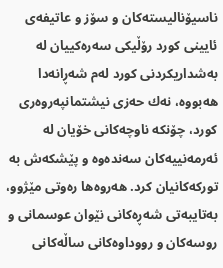ناسیۆنالیسته‌كان و سۆز و عاتیفه‌ی ئایینی كورد رۆڵیكی سه‌ره‌كییان له‌ به‌شداریكردنی كورد له‌م شه‌ڕانه‌دا هه‌بووه‌، نه‌ك حه‌زی نیشتمانپه‌روه‌ری كورد، چۆنكه ناوچه‌كانی خۆیان له‌ ئه‌رمه‌نییه‌كان سه‌نده‌وه‌ و پێشكه‌ش بە توركه‌كانیان كرد. هه‌روه‌ها ره‌وتی مێژوو، به‌تایبه‌تی شه‌ڕه‌كانی نێوان عوسمانی و روسه‌كان و رووداوه‌كانی ساڵه‌كانی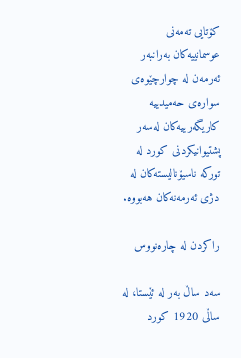كۆتایی ته‌مه‌نی عوسمانییه‌كان به‌رانبه‌ر ئه‌رمه‌ن له‌ چوارچێوه‌ی سواره‌ی حه‌میدییه‌ كاریگه‌رییه‌كان له‌سه‌ر پشتیوانیكردنی كورد له‌ توركه‌ ناسیۆنالیسته‌كان له‌ دژی ئه‌رمه‌نه‌كان هه‌بووه‌.

راکردن لە چارەنووس

سه‌د ساڵ به‌ر له‌ ئێستا، له‌ ساڵی 1920 كورد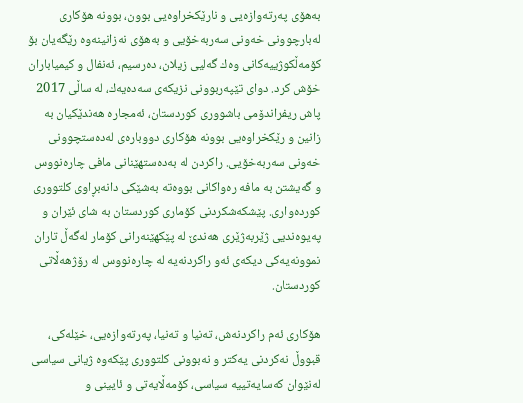به‌هۆی په‌رته‌وازه‌یی و نارێكخراوه‌یی بوون، بوونه‌ هۆكاری له‌بارچوونی خه‌ونی سه‌ربه‌خۆیی و به‌هۆی نه‌زانینه‌وه‌ رێگه‌یان بۆ كۆمه‌ڵكوژییه‌كانی وه‌ك گه‌لیی زیلان، ده‌رسیم، ئه‌نفال و كیمیاباران خۆش كرد. دوای تێپه‌ربوونی نزیكه‌ی سه‌ده‌یه‌ك، له‌ ساڵی 2017 پاش ریفراندۆمی باشووری كوردستان، ئه‌مجاره‌ هه‌ندێكیان به‌ زانین و رێكخراوه‌یی بوونه‌ هۆكاری دووباره‌ی له‌ده‌ستچوونی خه‌ونی سه‌ربه‌خۆیی. راكردن له‌ به‌ده‌ستهێنانی مافی چاره‌نووس و گه‌یشتن به‌ مافه‌ ره‌واكانی بووه‌ته‌ به‌شێكی دانه‌بڕاوی كلتووری كورده‌واری. پێشكه‌شكردنی كۆماری كوردستان به‌ شای ئێران و په‌یوه‌ندیی ژێربه‌ژێری هه‌ندێ له‌ پێكهێنه‌رانی كۆمار له‌گه‌ڵ تاران نموونه‌یه‌كی دیكه‌ی ئه‌و راكردنه‌یه‌‌ له‌ چاره‌نووس‌ له‌ رۆژهه‌ڵاتی كوردستان.

هۆكاری ئه‌م راكردنه‌ش، ته‌نیا و ته‌نیا، په‌رته‌وازه‌یی، خێله‌كی، قبووڵ نه‌كردنی یه‌كتر و نه‌بوونی كلتووری پێكه‌وه‌ ژیانی سیاسی له‌نێوان كه‌سایه‌تییه‌ سیاسی، كۆمه‌ڵایه‌تی و ئایینی و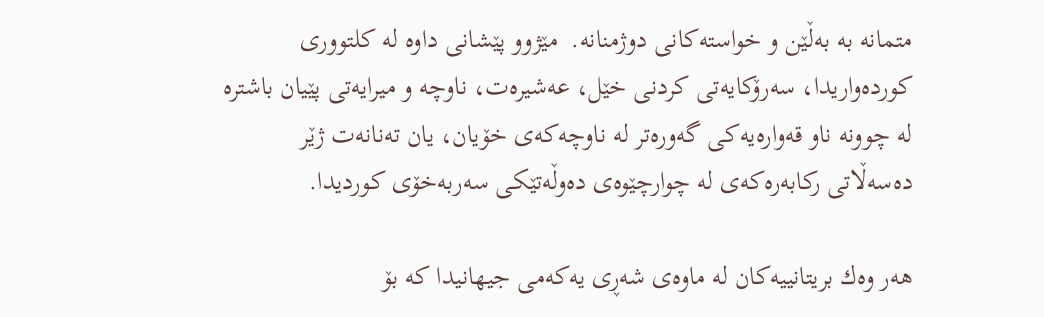متمانه‌ به‌ به‌ڵێن و خواسته‌كانی دوژمنانه‌.  مێژوو پێشانی داوه‌ له‌ كلتووری كورده‌واریدا، سه‌رۆكایه‌تی كردنی خێل، عه‌شیره‌ت، ناوچه‌ و میرایه‌تی پێیان باشتره‌ له‌ چوونه ناو‌ قه‌واره‌یه‌كی گه‌وره‌تر له‌ ناوچه‌كه‌ی خۆیان، یان ته‌نانه‌ت ژێر ده‌سه‌ڵاتی ركابه‌ره‌كه‌ی له‌ چوارچێوه‌ی ده‌وڵه‌تێكی سه‌ربه‌خۆی كوردیدا.

هه‌ر وه‌ك بریتانییه‌كان له‌ ماوه‌ی شه‌ڕی یه‌كه‌می جیهانیدا كه‌ بۆ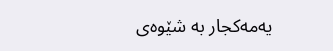یه‌مه‌كجار بە شێوەی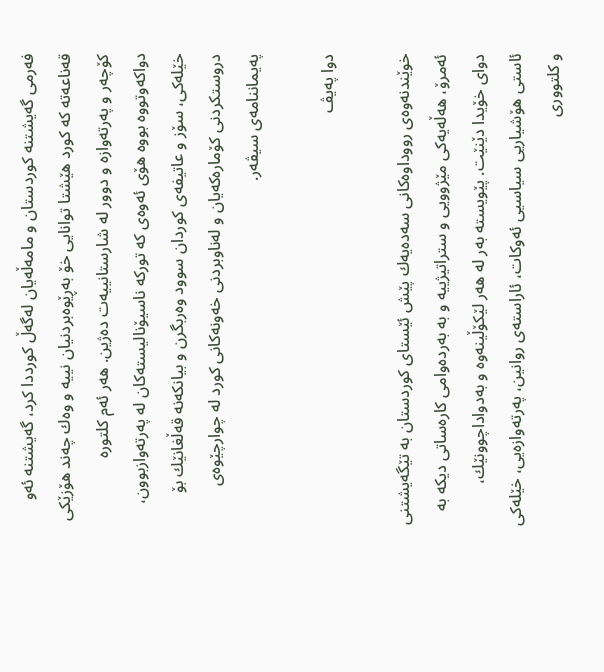فەرمی گه‌یشتنه‌ كوردستان و مامه‌ڵه‌یان له‌گه‌ڵ كورددا كرد، گه‌یشتنه‌ ئه‌و قه‌ناعه‌تە كه كورد هێشتا توانایی خۆ به‌ڕێوه‌بردنیان نییه‌ و وه‌ك چه‌ند هۆزێكی كۆچه‌ر و په‌رته‌وازه‌ و دوور له‌ شارستانییه‌ت ده‌ژین. هه‌ر ئه‌م كلتوره‌ دواكه‌وتووه بووه هۆی ئه‌وه‌ی‌ كه توركه‌ ناسیۆنالیسته‌كان له‌ په‌رته‌وازبوون، خێله‌كی، سۆز و عاتیفه‌ی كوردان سوود وه‌ربگرن و بیانكه‌نه‌ قه‌ڵغانێك بۆ دروستكردنی كۆماره‌كه‌یان و له‌ناوبردنی خەونەکانی کورد لە چوارچێوەی په‌یماننامه‌ی سیڤه‌ر.

دوا پەیڤ

خوێندنه‌وه‌ی رووداوه‌كانی سه‌ده‌یه‌ك پێش ئێستای كوردستان به‌ تێگه‌یشتنی ئه‌مرۆ، هه‌ڵه‌یه‌كی مێژوویی و ستراتیژییه و بە بەردەوامی کارەساتی دیکە بە دوای خۆیدا دێنێت. پێویسته‌ به‌ر له‌ هه‌ر لێكۆڵینه‌وه‌ و به‌دواداچوونێك، ئاستی هۆشیاریی سیاسیی ئه‌وكات، ئاراسته‌ی روانین، په‌رته‌وازه‌یی، خێله‌كی و كلتووری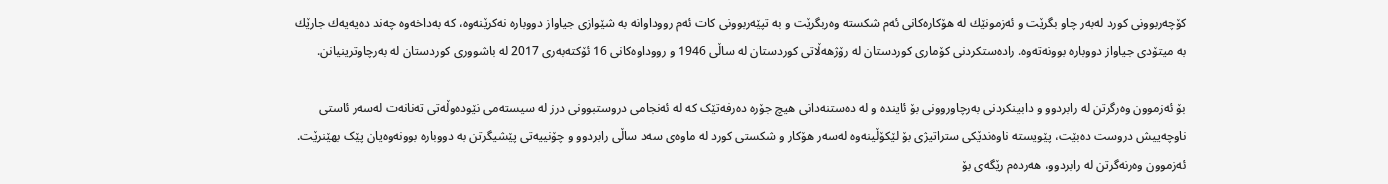كۆچه‌ربوونی كورد له‌به‌ر چاو بگرێت و ئه‌زمونێك له‌ هۆكاره‌كانی ئه‌م شكسته‌ وه‌ربگرێت و به‌ تپێه‌ربوونی كات ئەم رووداوانە به‌ شێوازی جیاواز دووباره‌ نه‌كرێنه‌وه‌، كه‌ به‌داخه‌وه‌ چه‌ند ده‌یه‌یه‌ك جارێك به‌ میتۆدی جیاواز دووباره‌ بوونه‌ته‌وه‌. راده‌ستكردنی كۆماری كوردستان لە رۆژهەڵاتی کوردستان له‌ ساڵی 1946 و رووداوه‌كانی 16 ئۆكته‌به‌ری 2017 لە باشووری كوردستان له‌ به‌رچاوترینیانن.

بۆ ئەزموون وەرگرتن لە رابردوو و دابینکردنی بەرچاوروونی بۆ ئایندە و لە دەستنەدانی هیچ جۆرە دەرفەتێک کە لە ئەنجامی دروستبوونی درز لە سیستەمی نێودەوڵەتی تەنانەت لەسەر ئاستی ناوچەییش دروست دەبێت، پێویستە ناوەندێکی ستراتیژی بۆ لێکۆڵینەوە لەسەر هۆکار و شکستی کورد لە ماوەی سەد ساڵی رابردوو و چۆنییەتی پێشیگرتن بە دووبارە بوونەوەیان پێک بهێنرێت. ئەزموون وەرنەگرتن لە رابردوو، هەردەم رێگەی بۆ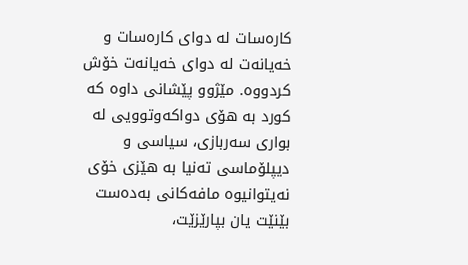کارەسات لە دوای کارەسات و خەیانەت لە دوای خەیانەت خۆش کردووە. مێژوو پێشانی داوە کە کورد بە هۆی دواکەوتوویی لە بواری سەربازی، سیاسی و دیپلۆماسی تەنیا بە هێزی خۆی نەیتوانیوە مافەکانی بەدەست بێنێت یان بپارێزێت،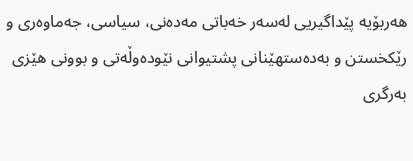هەربۆیە پێداگیریی لەسەر خەباتی مەدەنی، سیاسی، جەماوەری و رێکخستن و بەدەستهێنانی پشتیوانی نێودەوڵەتی و بوونی هێزی بەرگری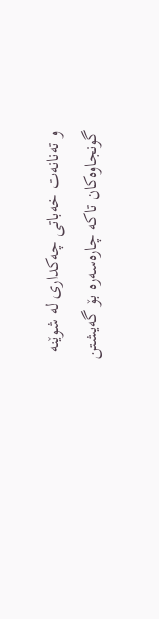و تەنانەت خەباتی چەکداری لە شوێنە گونجاوەکان تاکە چارەسەرە بۆ گەیشتن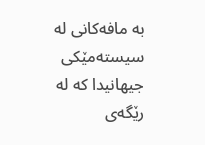بە مافەکانی لە سیستەمێکی جیهانیدا کە لە رێگەی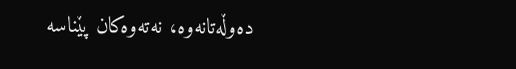دەوڵەتانەوە، نەتەوەکان پێناسە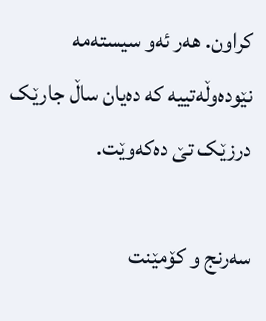کراون. هەر ئەو سیستەمە نێودەوڵەتییە کە دەیان ساڵ جارێک درزێک تێ دەکەوێت.

سه‌رنج و كۆمێنت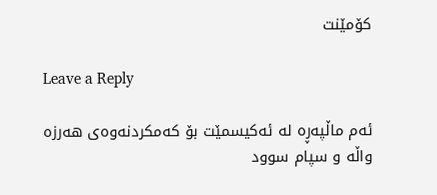كۆمێنت

Leave a Reply

ئەم ماڵپەڕە لە ئەکیسمێت بۆ کەمکردنەوەی هەرزە واڵە و سپام سوود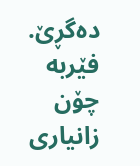دەگڕێ. فێربە چۆن زانیاری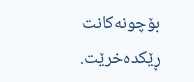بۆچونەکانت ڕێکدەخرێت.